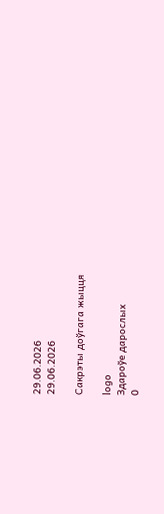29.06.2026
29.06.2026

Сакрэты доўгага жыцця

logo
Здароўе дарослых
0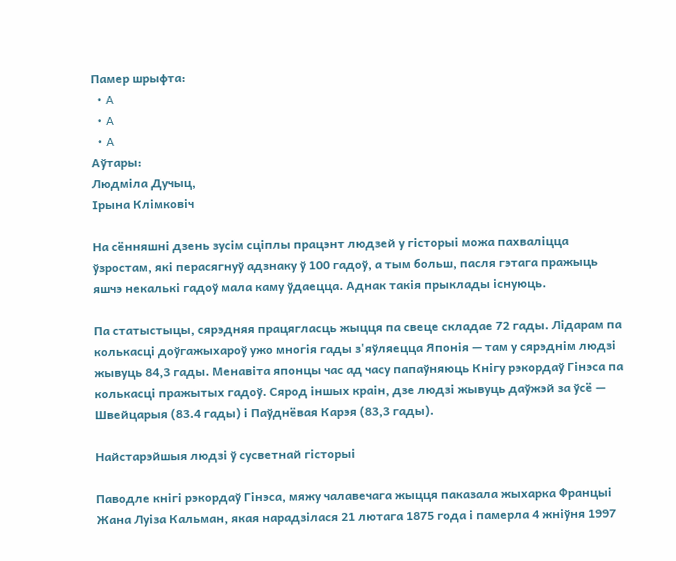Памер шрыфта:
  • A
  • A
  • A
Аўтары:
Людміла Дучыц,
Ірына Клімковіч

На сённяшні дзень зусім сціплы працэнт людзей у гісторыі можа пахваліцца ўзростам, які перасягнуў адзнаку ў 100 гадоў, а тым больш, пасля гэтага пражыць яшчэ некалькі гадоў мала каму ўдаецца. Аднак такія прыклады існуюць.

Па статыстыцы, сярэдняя працягласць жыцця па свеце складае 72 гады. Лідарам па колькасці доўгажыхароў ужо многія гады з'яўляецца Японія — там у сярэднім людзі жывуць 84,3 гады. Менавіта японцы час ад часу папаўняюць Кнігу рэкордаў Гінэса па колькасці пражытых гадоў. Сярод іншых краін, дзе людзі жывуць даўжэй за ўсё — Швейцарыя (83.4 гады) і Паўднёвая Карэя (83,3 гады).

Найстарэйшыя людзі ў сусветнай гісторыі

Паводле кнігі рэкордаў Гінэса, мяжу чалавечага жыцця паказала жыхарка Францыі Жана Луіза Кальман, якая нарадзілася 21 лютага 1875 года і памерла 4 жніўня 1997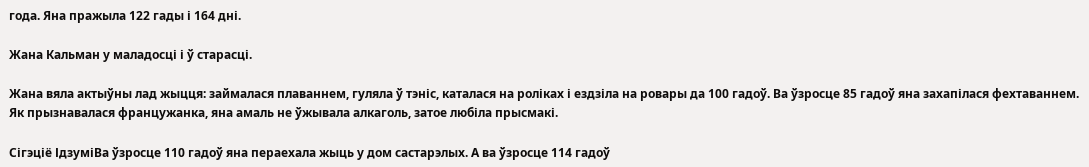года. Яна пражыла 122 гады і 164 дні.

Жана Кальман у маладосці і ў старасці.

Жана вяла актыўны лад жыцця: займалася плаваннем, гуляла ў тэніс, каталася на роліках і ездзіла на ровары да 100 гадоў. Ва ўзросце 85 гадоў яна захапілася фехтаваннем. Як прызнавалася францужанка, яна амаль не ўжывала алкаголь, затое любіла прысмакі.

Сігэціё ІдзуміВа ўзросце 110 гадоў яна пераехала жыць у дом састарэлых. А ва ўзросце 114 гадоў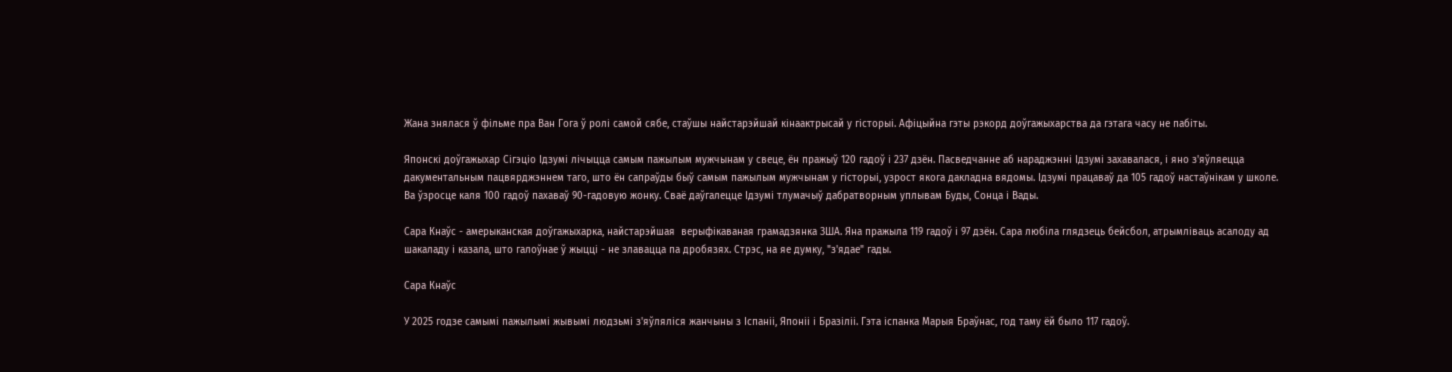Жана знялася ў фільме пра Ван Гога ў ролі самой сябе, стаўшы найстарэйшай кінаактрысай у гісторыі. Афіцыйна гэты рэкорд доўгажыхарства да гэтага часу не пабіты.

Японскі доўгажыхар Сігэціо Ідзумі лічыцца самым пажылым мужчынам у свеце, ён пражыў 120 гадоў і 237 дзён. Пасведчанне аб нараджэнні Ідзумі захавалася, і яно з'яўляецца дакументальным пацвярджэннем таго, што ён сапраўды быў самым пажылым мужчынам у гісторыі, узрост якога дакладна вядомы. Ідзумі працаваў да 105 гадоў настаўнікам у школе. Ва ўзросце каля 100 гадоў пахаваў 90-гадовую жонку. Сваё даўгалецце Ідзумі тлумачыў дабратворным уплывам Буды, Сонца і Вады.

Сара Кнаўс - амерыканская доўгажыхарка, найстарэйшая  верыфікаваная грамадзянка ЗША. Яна пражыла 119 гадоў і 97 дзён. Сара любіла глядзець бейсбол, атрымліваць асалоду ад шакаладу і казала, што галоўнае ў жыцці - не злавацца па дробязях. Стрэс, на яе думку, "з'ядае" гады.

Сара Кнаўс

У 2025 годзе самымі пажылымі жывымі людзьмі з'яўляліся жанчыны з Іспаніі, Японіі і Бразіліі. Гэта іспанка Марыя Браўнас, год таму ёй было 117 гадоў.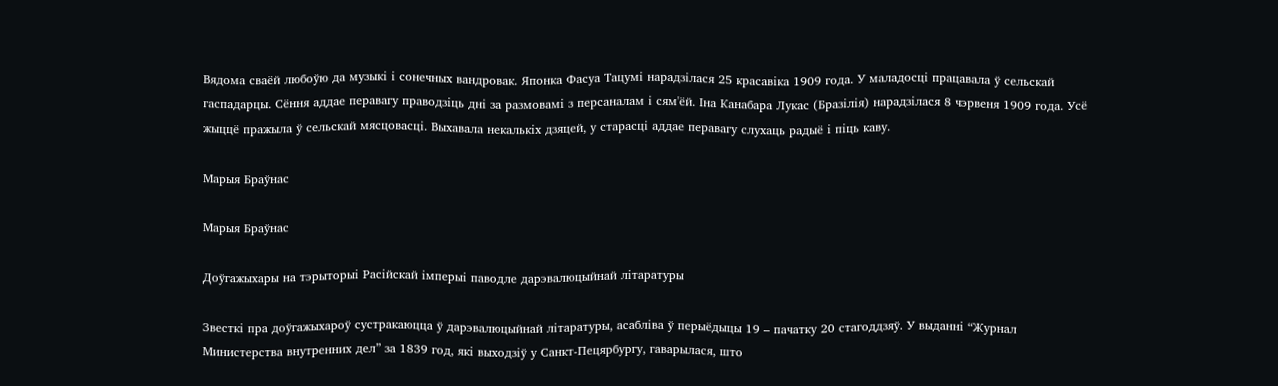Вядома сваёй любоўю да музыкі і сонечных вандровак. Японка Фасуа Тацумі нарадзілася 25 красавіка 1909 года. У маладосці працавала ў сельскай гаспадарцы. Сёння аддае перавагу праводзіць дні за размовамі з персаналам і сям'ёй. Іна Канабара Лукас (Бразілія) нарадзілася 8 чэрвеня 1909 года. Усё жыццё пражыла ў сельскай мясцовасці. Выхавала некалькіх дзяцей, у старасці аддае перавагу слухаць радыё і піць каву.

Марыя Браўнас

Марыя Браўнас

Доўгажыхары на тэрыторыі Расійскай імперыі паводле дарэвалюцыйнай літаратуры

Звесткі пра доўгажыхароў сустракаюцца ў дарэвалюцыйнай літаратуры, асабліва ў перыёдыцы 19 – пачатку 20 стагоддзяў. У выданні “Журнал Министерства внутренних дел” за 1839 год, які выходзіў у Санкт-Пецярбургу, гаварылася, што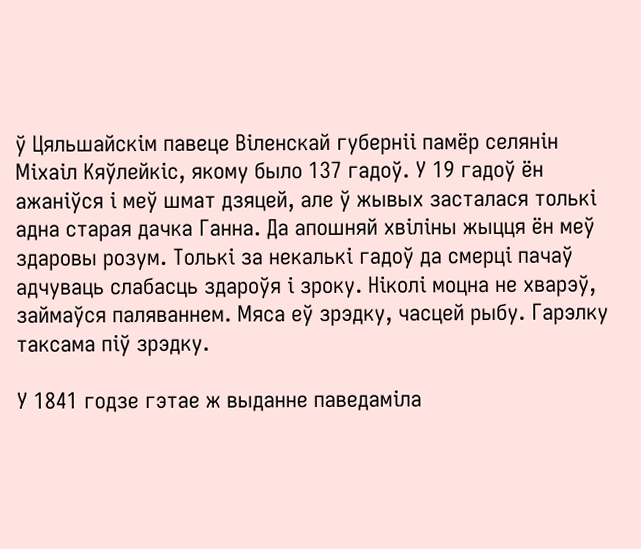ў Цяльшайскім павеце Віленскай губерніі памёр селянін Міхаіл Кяўлейкіс, якому было 137 гадоў. У 19 гадоў ён ажаніўся і меў шмат дзяцей, але ў жывых засталася толькі адна старая дачка Ганна. Да апошняй хвіліны жыцця ён меў здаровы розум. Толькі за некалькі гадоў да смерці пачаў адчуваць слабасць здароўя і зроку. Ніколі моцна не хварэў, займаўся паляваннем. Мяса еў зрэдку, часцей рыбу. Гарэлку таксама піў зрэдку.

У 1841 годзе гэтае ж выданне паведаміла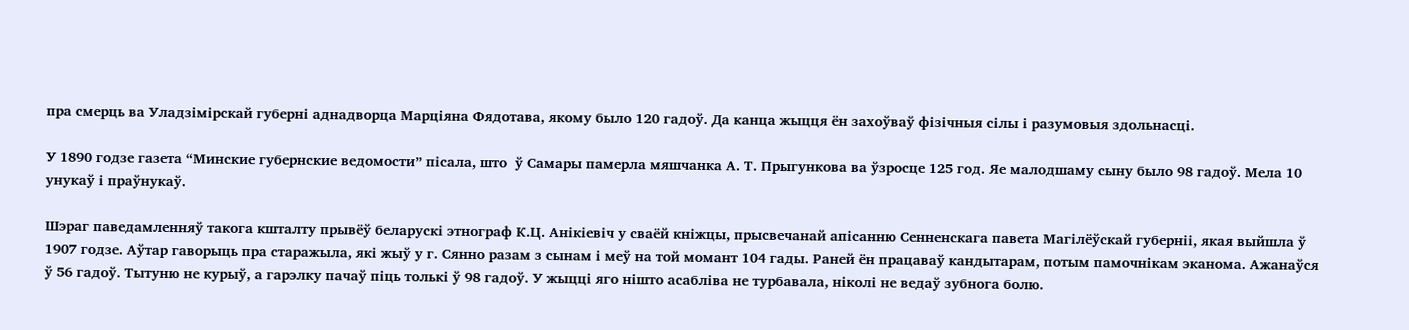пра смерць ва Уладзімірскай губерні аднадворца Марціяна Фядотава, якому было 120 гадоў. Да канца жыцця ён захоўваў фізічныя сілы і разумовыя здольнасці.

У 1890 годзе газета “Минские губернские ведомости” пісала, што  ў Самары памерла мяшчанка А. Т. Прыгункова ва ўзросце 125 год. Яе малодшаму сыну было 98 гадоў. Мела 10 унукаў і праўнукаў.

Шэраг паведамленняў такога кшталту прывёў беларускі этнограф К.Ц. Анікіевіч у сваёй кніжцы, прысвечанай апісанню Сенненскага павета Магілёўскай губерніі, якая выйшла ў 1907 годзе. Аўтар гаворыць пра старажыла, які жыў у г. Сянно разам з сынам і меў на той момант 104 гады. Раней ён працаваў кандытарам, потым памочнікам эканома. Ажанаўся ў 56 гадоў. Тытуню не курыў, а гарэлку пачаў піць толькі ў 98 гадоў. У жыцці яго нішто асабліва не турбавала, ніколі не ведаў зубнога болю.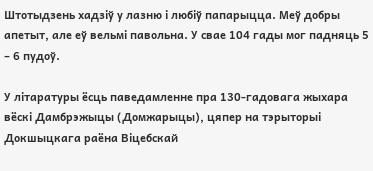Штотыдзень хадзіў у лазню і любіў папарыцца. Меў добры апетыт, але еў вельмі павольна. У свае 104 гады мог падняць 5 – 6 пудоў.

У літаратуры ёсць паведамленне пра 130-гадовага жыхара вёскі Дамбрэжыцы (Домжарыцы), цяпер на тэрыторыі Докшыцкага раёна Віцебскай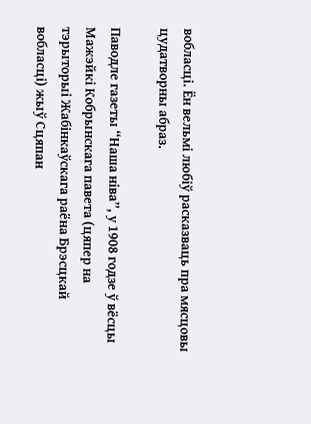вобласці. Ён вельмі любіў расказваць пра мясцовы цудатворны абраз.

Паводле газеты “Наша ніва”, у 1908 годзе ў вёсцы Мажэйкі Кобрынскага павета (цяпер на тэрыторыі Жабінкаўскага раёна Брэсцкай вобласці) жыў Сцяпан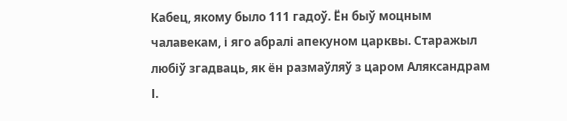Кабец, якому было 111 гадоў. Ён быў моцным чалавекам, і яго абралі апекуном царквы. Старажыл любіў згадваць, як ён размаўляў з царом Аляксандрам І.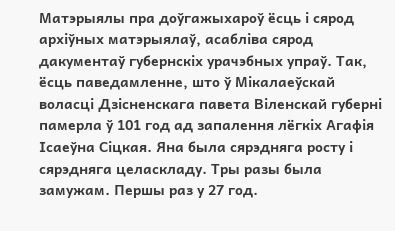Матэрыялы пра доўгажыхароў ёсць і сярод архіўных матэрыялаў, асабліва сярод дакументаў губернскіх урачэбных упраў. Так, ёсць паведамленне, што ў Мікалаеўскай воласці Дзісненскага павета Віленскай губерні памерла ў 101 год ад запалення лёгкіх Агафія Ісаеўна Сіцкая. Яна была сярэдняга росту і сярэдняга целаскладу. Тры разы была замужам. Першы раз у 27 год.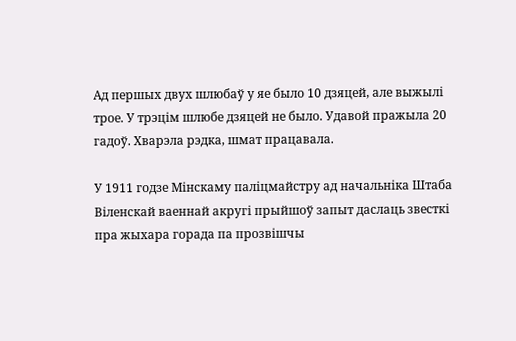Ад першых двух шлюбаў у яе было 10 дзяцей, але выжылі трое. У трэцім шлюбе дзяцей не было. Удавой пражыла 20 гадоў. Хварэла рэдка, шмат працавала.

У 1911 годзе Мінскаму паліцмайстру ад начальніка Штаба Віленскай ваеннай акругі прыйшоў запыт даслаць звесткі пра жыхара горада па прозвішчы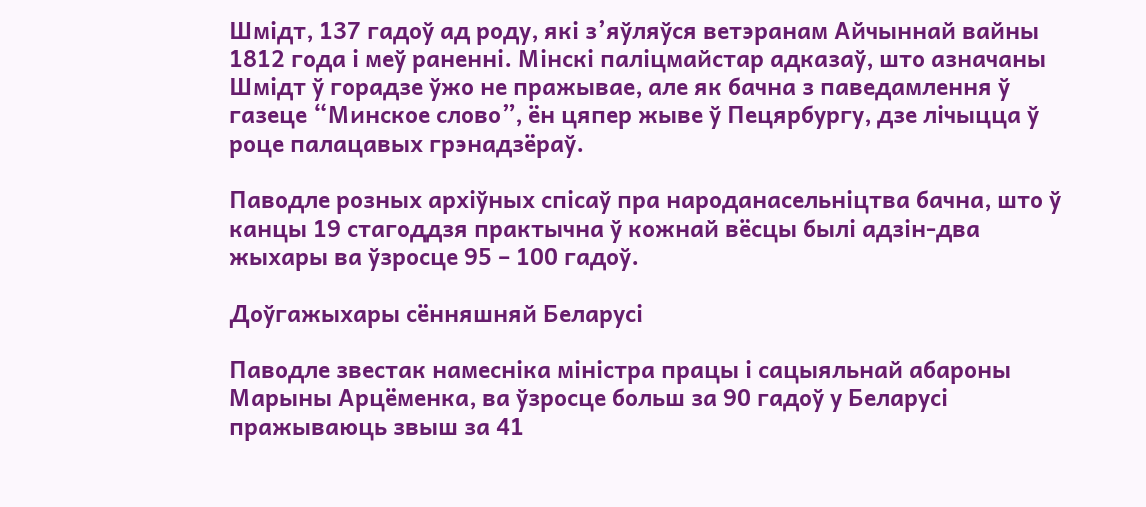Шмідт, 137 гадоў ад роду, які з’яўляўся ветэранам Айчыннай вайны 1812 года і меў раненні. Мінскі паліцмайстар адказаў, што азначаны Шмідт ў горадзе ўжо не пражывае, але як бачна з паведамлення ў газеце “Минское слово”, ён цяпер жыве ў Пецярбургу, дзе лічыцца ў роце палацавых грэнадзёраў.

Паводле розных архіўных спісаў пра народанасельніцтва бачна, што ў канцы 19 стагоддзя практычна ў кожнай вёсцы былі адзін-два жыхары ва ўзросце 95 – 100 гадоў.

Доўгажыхары сённяшняй Беларусі

Паводле звестак намесніка міністра працы і сацыяльнай абароны Марыны Арцёменка, ва ўзросце больш за 90 гадоў у Беларусі пражываюць звыш за 41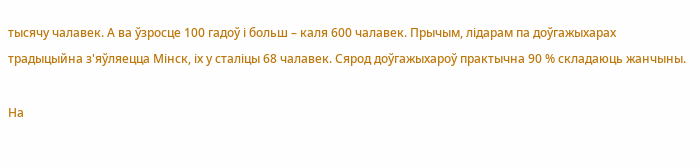тысячу чалавек. А ва ўзросце 100 гадоў і больш – каля 600 чалавек. Прычым, лідарам па доўгажыхарах традыцыйна з'яўляецца Мінск, іх у сталіцы 68 чалавек. Сярод доўгажыхароў практычна 90 % складаюць жанчыны.

На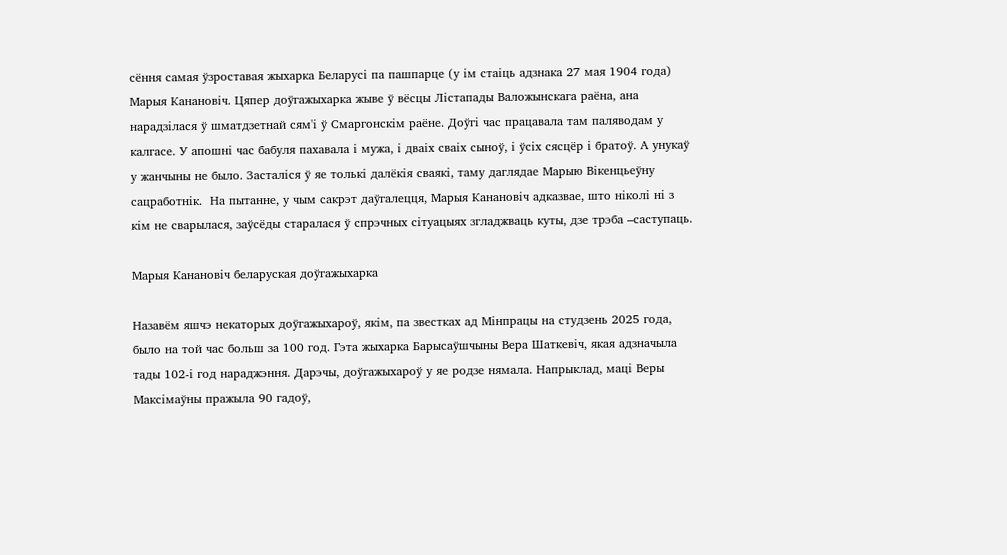сёння самая ўзроставая жыхарка Беларусі па пашпарце (у ім стаіць адзнака 27 мая 1904 года) Марыя Канановіч. Цяпер доўгажыхарка жыве ў вёсцы Лістапады Валожынскага раёна, ана нарадзілася ў шматдзетнай сям'і ў Смаргонскім раёне. Доўгі час працавала там паляводам у калгасе. У апошні час бабуля пахавала і мужа, і дваіх сваіх сыноў, і ўсіх сясцёр і братоў. А унукаў у жанчыны не было. Засталіся ў яе толькі далёкія сваякі, таму даглядае Марыю Вікенцьеўну сацработнік.  На пытанне, у чым сакрэт даўгалецця, Марыя Канановіч адказвае, што ніколі ні з кім не сварылася, заўсёды старалася ў спрэчных сітуацыях згладжваць куты, дзе трэба –саступаць.

Марыя Канановіч беларуская доўгажыхарка

Назавём яшчэ некаторых доўгажыхароў, якім, па звестках ад Мінпрацы на студзень 2025 года, было на той час больш за 100 год. Гэта жыхарка Барысаўшчыны Вера Шаткевіч, якая адзначыла тады 102-і год нараджэння. Дарэчы, доўгажыхароў у яе родзе нямала. Напрыклад, маці Веры Максімаўны пражыла 90 гадоў,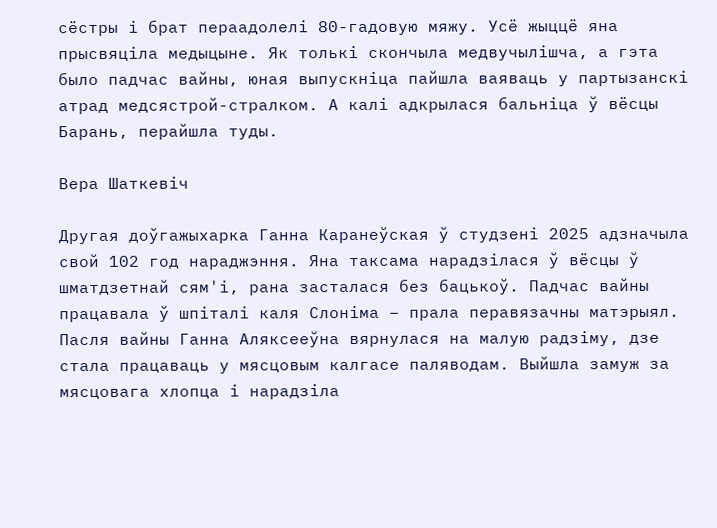сёстры і брат пераадолелі 80-гадовую мяжу. Усё жыццё яна прысвяціла медыцыне. Як толькі скончыла медвучылішча, а гэта было падчас вайны, юная выпускніца пайшла ваяваць у партызанскі атрад медсястрой-стралком. А калі адкрылася бальніца ў вёсцы Барань, перайшла туды.

Вера Шаткевіч

Другая доўгажыхарка Ганна Каранеўская ў студзені 2025 адзначыла свой 102 год нараджэння. Яна таксама нарадзілася ў вёсцы ў шматдзетнай сям'і, рана засталася без бацькоў. Падчас вайны працавала ў шпіталі каля Слоніма – прала перавязачны матэрыял. Пасля вайны Ганна Аляксееўна вярнулася на малую радзіму, дзе стала працаваць у мясцовым калгасе паляводам. Выйшла замуж за мясцовага хлопца і нарадзіла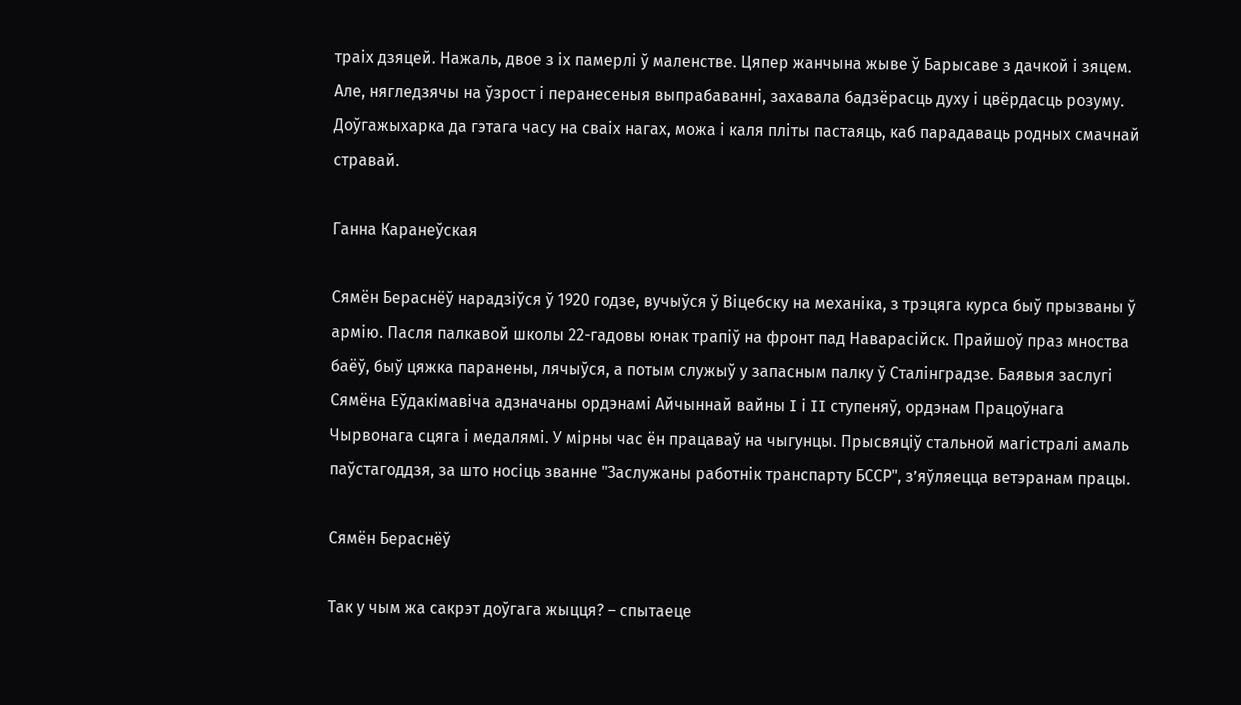траіх дзяцей. Нажаль, двое з іх памерлі ў маленстве. Цяпер жанчына жыве ў Барысаве з дачкой і зяцем. Але, нягледзячы на ўзрост і перанесеныя выпрабаванні, захавала бадзёрасць духу і цвёрдасць розуму. Доўгажыхарка да гэтага часу на сваіх нагах, можа і каля пліты пастаяць, каб парадаваць родных смачнай стравай.

Ганна Каранеўская

Сямён Бераснёў нарадзіўся ў 1920 годзе, вучыўся ў Віцебску на механіка, з трэцяга курса быў прызваны ў армію. Пасля палкавой школы 22-гадовы юнак трапіў на фронт пад Наварасійск. Прайшоў праз мноства баёў, быў цяжка паранены, лячыўся, а потым служыў у запасным палку ў Сталінградзе. Баявыя заслугі Сямёна Еўдакімавіча адзначаны ордэнамі Айчыннай вайны I і II ступеняў, ордэнам Працоўнага Чырвонага сцяга і медалямі. У мірны час ён працаваў на чыгунцы. Прысвяціў стальной магістралі амаль паўстагоддзя, за што носіць званне "Заслужаны работнік транспарту БССР", з’яўляецца ветэранам працы.

Сямён Бераснёў

Так у чым жа сакрэт доўгага жыцця? – спытаеце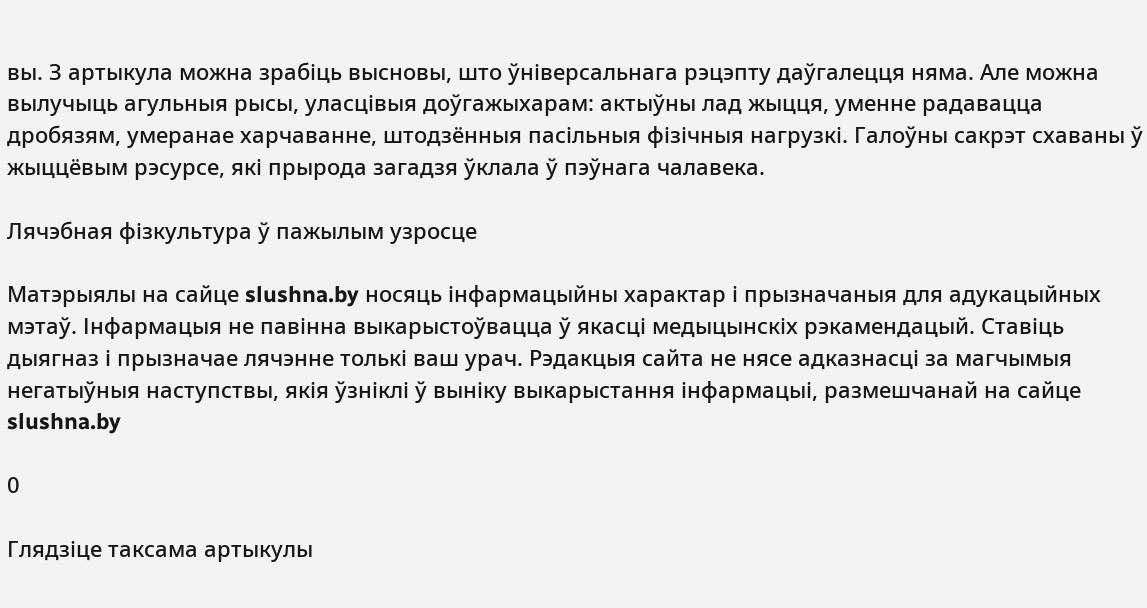вы. З артыкула можна зрабіць высновы, што ўніверсальнага рэцэпту даўгалецця няма. Але можна вылучыць агульныя рысы, уласцівыя доўгажыхарам: актыўны лад жыцця, уменне радавацца дробязям, умеранае харчаванне, штодзённыя пасільныя фізічныя нагрузкі. Галоўны сакрэт схаваны ў жыццёвым рэсурсе, які прырода загадзя ўклала ў пэўнага чалавека.

Лячэбная фізкультура ў пажылым узросце

Матэрыялы на сайце slushna.by носяць інфармацыйны характар і прызначаныя для адукацыйных мэтаў. Інфармацыя не павінна выкарыстоўвацца ў якасці медыцынскіх рэкамендацый. Ставіць дыягназ і прызначае лячэнне толькі ваш урач. Рэдакцыя сайта не нясе адказнасці за магчымыя негатыўныя наступствы, якія ўзніклі ў выніку выкарыстання інфармацыі, размешчанай на сайце slushna.by

0

Глядзіце таксама артыкулы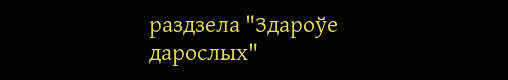раздзела "Здароўе дарослых"